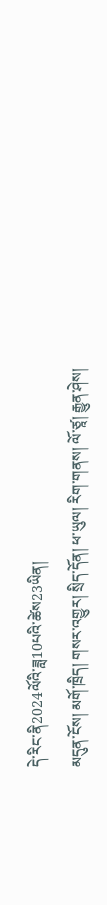དེ་རིང་ནི2024ལོའི་ཟླ10པའི་ཚེས23ཡིན།
མདུན་ངོས། མགོ་ཁྲིད། གསར་འགྱུར། སྲིད་དོན། ཕ་ཡུལ། རིག་གནས། ལོ་ཙཱ། རྒྱུན་ཤེས།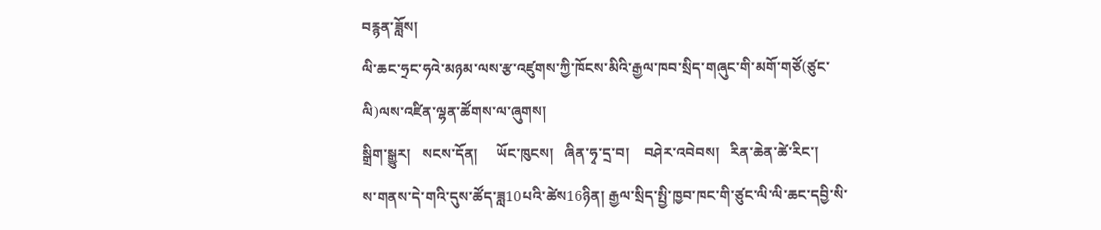བརྙན་ཟློས།
ལི་ཆང་ཧྲང་ཧའེ་མཉམ་ལས་རྩ་འཛུགས་ཀྱི་ཁོངས་མིའི་རྒྱལ་ཁབ་སྲིད་གཞུང་གི་མགོ་གཙོ(ཙུང་ལི)ལས་འཛིན་ལྷན་ཚོགས་ལ་ཞུགས།
སྒྲིག་སྒྱུར།   སངས་དོན།     ཡོང་ཁུངས།   ཞིན་ཧྭ་དྲ་བ།    བཤེར་འབེབས།   རིན་ཆེན་ཚེ་རིང་།
ས་གནས་དེ་གའི་དུས་ཚོད་ཟླ10པའི་ཚེས16ཉིན། རྒྱལ་སྲིད་སྤྱི་ཁྱབ་ཁང་གི་ཙུང་ལི་ལི་ཆང་དབྱི་སི་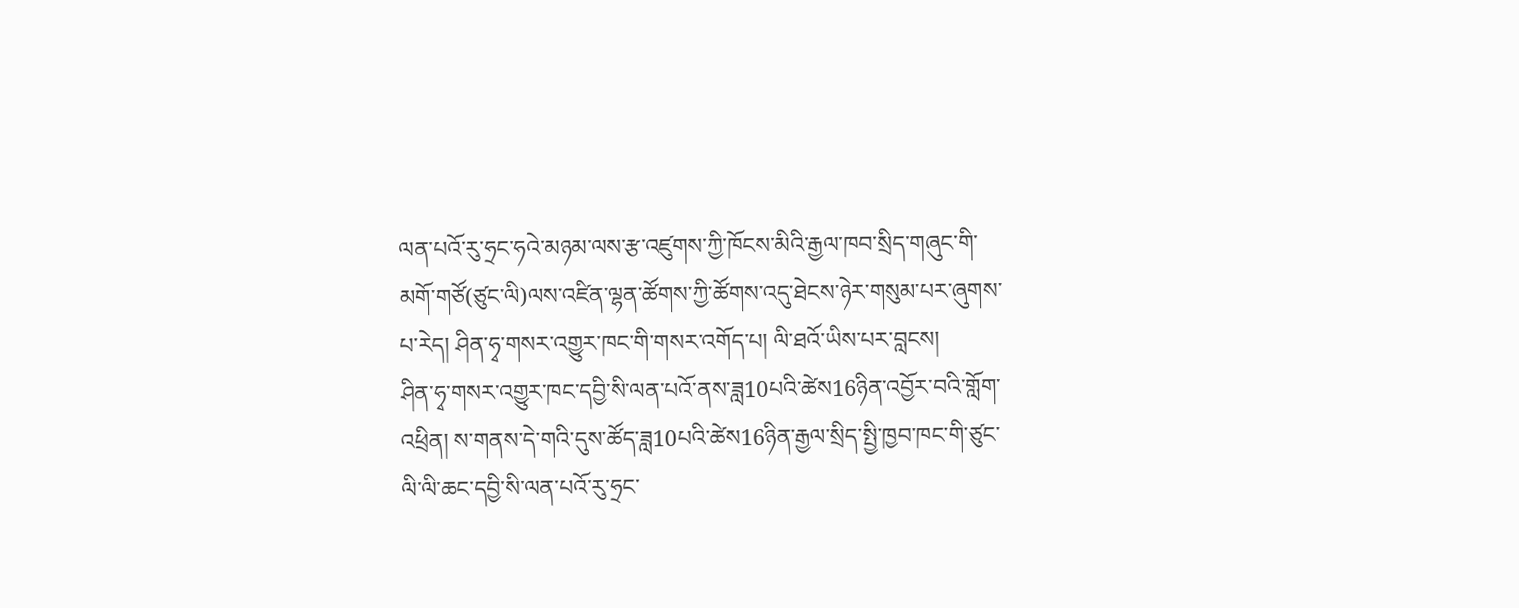ལན་པའོ་རུ་ཧྲང་ཧའེ་མཉམ་ལས་རྩ་འཛུགས་ཀྱི་ཁོངས་མིའི་རྒྱལ་ཁབ་སྲིད་གཞུང་གི་མགོ་གཙོ(ཙུང་ལི)ལས་འཛིན་ལྷན་ཚོགས་ཀྱི་ཚོགས་འདུ་ཐེངས་ཉེར་གསུམ་པར་ཞུགས་པ་རེད། ཤིན་ཧྭ་གསར་འགྱུར་ཁང་གི་གསར་འགོད་པ། ལི་ཐའོ་ཡིས་པར་བླངས།
ཤིན་ཧྭ་གསར་འགྱུར་ཁང་དབྱི་སི་ལན་པའོ་ནས་ཟླ10པའི་ཚེས16ཉིན་འབྱོར་བའི་གློག་འཕྲིན། ས་གནས་དེ་གའི་དུས་ཚོད་ཟླ10པའི་ཚེས16ཉིན་རྒྱལ་སྲིད་སྤྱི་ཁྱབ་ཁང་གི་ཙུང་ལི་ལི་ཆང་དབྱི་སི་ལན་པའོ་རུ་ཧྲང་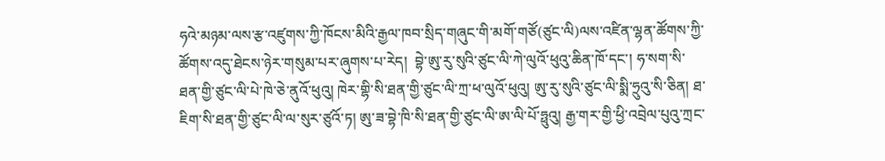ཧའེ་མཉམ་ལས་རྩ་འཛུགས་ཀྱི་ཁོངས་མིའི་རྒྱལ་ཁབ་སྲིད་གཞུང་གི་མགོ་གཙོ(ཙུང་ལི)ལས་འཛིན་ལྷན་ཚོགས་ཀྱི་ཚོགས་འདུ་ཐེངས་ཉེར་གསུམ་པར་ཞུགས་པ་རེད།  བྷེ་ཨུ་རུ་སུའི་ཙུང་ལི་ཀེ་ལུའོ་ཕུའུ་ཆིན་ཁོ་དང་། ཧ་སག་སི་ཐན་གྱི་ཙུང་ལི་པེ་ཁེ་ཅེ་ནུའོ་ཕུའུ། ཁེར་གྷི་སི་ཐན་གྱི་ཙུང་ལི་ཀྲ་ཕ་ལུའོ་ཕུའུ། ཨུ་རུ་སུའི་ཙུང་ལི་སྨི་ཧྲུའུ་སི་ཅིན། ཐ་ཇིག་སི་ཐན་གྱི་ཙུང་ལི་ལ་སུར་ཙུའོ་ཏ། ཨུ་ཟ་བྷེ་ཁི་སི་ཐན་གྱི་ཙུང་ལི་ཨ་ལི་པོ་ཧྥུའུ། རྒྱ་གར་གྱི་ཕྱི་འབྲེལ་པུའུ་ཀྲང་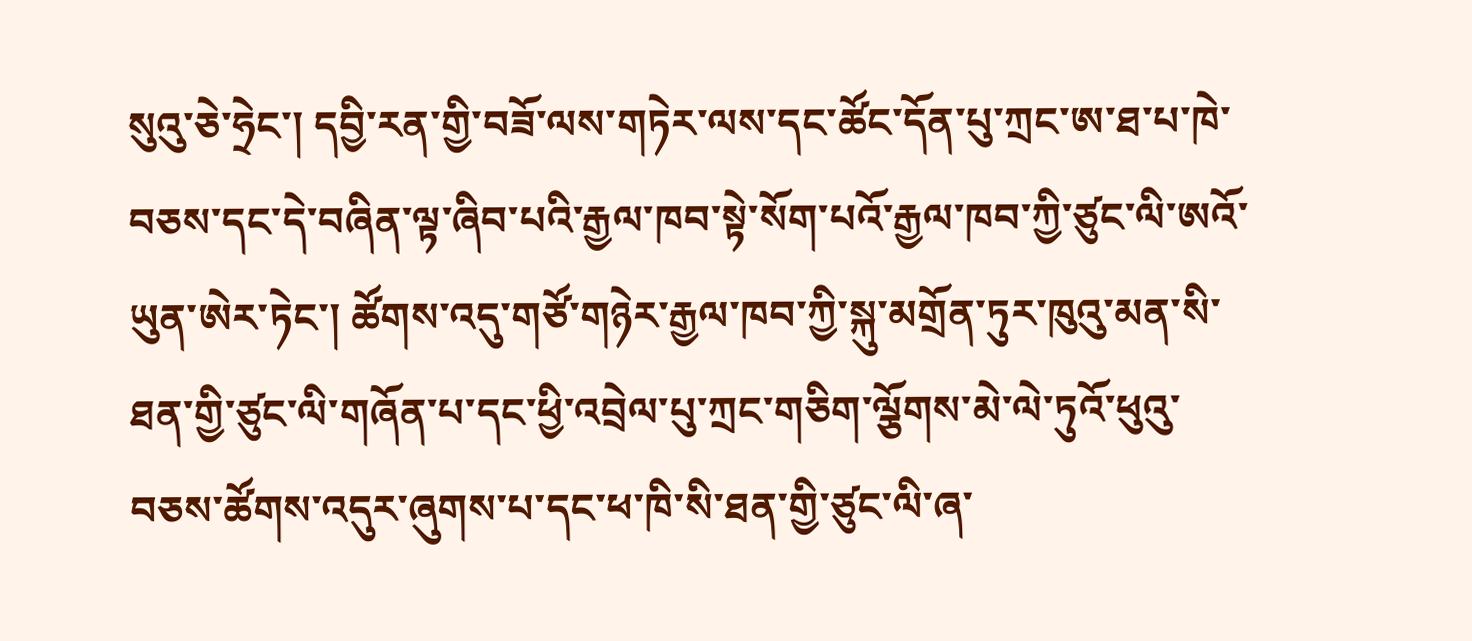སུའུ་ཅེ་ཧྲེང་། དབྱི་རན་གྱི་བཟོ་ལས་གཏེར་ལས་དང་ཚོང་དོན་པུ་ཀྲང་ཨ་ཐ་པ་ཁེ་བཅས་དང་དེ་བཞིན་ལྟ་ཞིབ་པའི་རྒྱལ་ཁབ་སྟེ་སོག་པའོ་རྒྱལ་ཁབ་ཀྱི་ཙུང་ལི་ཨའོ་ཡུན་ཨེར་ཏེང་། ཚོགས་འདུ་གཙོ་གཉེར་རྒྱལ་ཁབ་ཀྱི་སྐུ་མགྲོན་ཏུར་ཁུའུ་མན་སི་ཐན་གྱི་ཙུང་ལི་གཞོན་པ་དང་ཕྱི་འབྲེལ་པུ་ཀྲང་གཅིག་ལྕོགས་མེ་ལེ་ཏུའོ་ཕུའུ་བཅས་ཚོགས་འདུར་ཞུགས་པ་དང་ཕ་ཁི་སི་ཐན་གྱི་ཙུང་ལི་ཞ་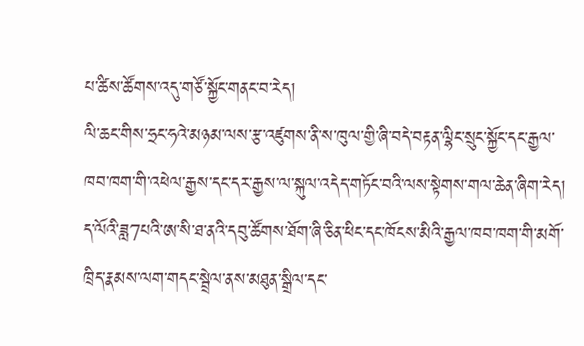པ་ཚིས་ཚོགས་འདུ་གཙོ་སྐྱོང་གནང་བ་རེད།
ལི་ཆང་གིས་ཧྲང་ཧའེ་མཉམ་ལས་རྩ་འཛུགས་ནི་ས་ཁུལ་གྱི་ཞི་བདེ་བརྟན་ལྷིང་སྲུང་སྐྱོང་དང་རྒྱལ་ཁབ་ཁག་གི་འཕེལ་རྒྱས་དང་དར་རྒྱས་ལ་སྐུལ་འདེད་གཏོང་བའི་ལས་སྟེགས་གལ་ཆེན་ཞིག་རེད། ད་ལོའི་ཟླ7པའི་ཨ་སི་ཐ་ནའི་དབུ་ཚོགས་ཐོག་ཞི་ཅིན་ཕིང་དང་ཁོངས་མིའི་རྒྱལ་ཁབ་ཁག་གི་མགོ་ཁྲིད་རྣམས་ལག་གདང་སྦྲེལ་ནས་མཐུན་སྒྲིལ་དང་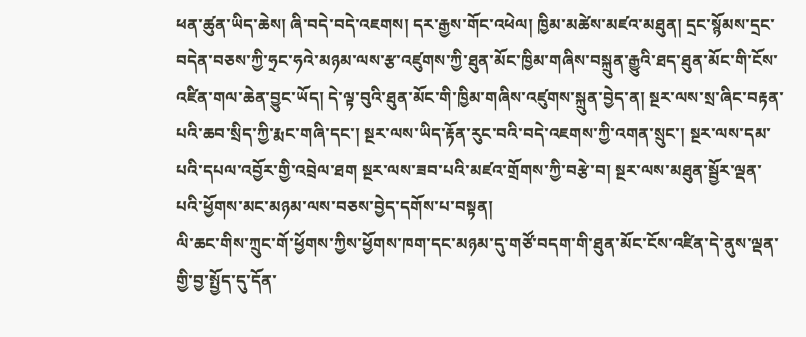ཕན་ཚུན་ཡིད་ཆེས། ཞི་བདེ་བདེ་འཇགས། དར་རྒྱས་གོང་འཕེལ། ཁྱིམ་མཚེས་མཛའ་མཐུན། དྲང་སྙོམས་དྲང་བདེན་བཅས་ཀྱི་ཧྲང་ཧའེ་མཉམ་ལས་རྩ་འཛུགས་ཀྱི་ཐུན་མོང་ཁྱིམ་གཞིས་བསྐྲུན་རྒྱུའི་ཐད་ཐུན་མོང་གི་ངོས་འཛིན་གལ་ཆེན་བྱུང་ཡོད། དེ་ལྟ་བུའི་ཐུན་མོང་གི་ཁྱིམ་གཞིས་འཛུགས་སྐྲུན་བྱེད་ན། སྔར་ལས་སྲ་ཞིང་བརྟན་པའི་ཆབ་སྲིད་ཀྱི་རྨང་གཞི་དང་། སྔར་ལས་ཡིད་རྟོན་རུང་བའི་བདེ་འཇགས་ཀྱི་འགན་སྲུང་། སྔར་ལས་དམ་པའི་དཔལ་འབྱོར་གྱི་འབྲེལ་ཐག སྔར་ལས་ཟབ་པའི་མཛའ་གྲོགས་ཀྱི་བརྩེ་བ། སྔར་ལས་མཐུན་སྦྱོར་ལྡན་པའི་ཕྱོགས་མང་མཉམ་ལས་བཅས་བྱེད་དགོས་པ་བསྟན།
ལི་ཆང་གིས་ཀྲུང་གོ་ཕྱོགས་ཀྱིས་ཕྱོགས་ཁག་དང་མཉམ་དུ་གཙོ་བདག་གི་ཐུན་མོང་ངོས་འཛིན་དེ་ནུས་ལྡན་གྱི་བྱ་སྤྱོད་དུ་དོན་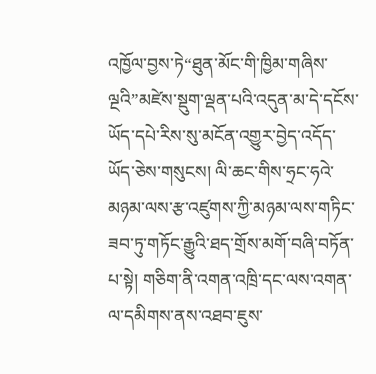འཁྱོལ་བྱས་ཏེ“ཐུན་མོང་གི་ཁྱིམ་གཞིས་ལྔའི”མཛེས་སྡུག་ལྡན་པའི་འདུན་མ་དེ་དངོས་ཡོད་དཔེ་རིས་སུ་མངོན་འགྱུར་བྱེད་འདོད་ཡོད་ཅེས་གསུངས། ལི་ཆང་གིས་ཧྲང་ཧའེ་མཉམ་ལས་རྩ་འཛུགས་ཀྱི་མཉམ་ལས་གཏིང་ཟབ་ཏུ་གཏོང་རྒྱུའི་ཐད་གྲོས་མགོ་བཞི་བཏོན་པ་སྟེ། གཅིག་ནི་འགན་འཁྲི་དང་ལས་འགན་ལ་དམིགས་ནས་འཐབ་ཇུས་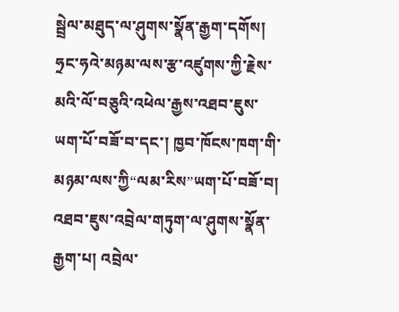སྦྲེལ་མཐུད་ལ་ཤུགས་སྣོན་རྒྱག་དགོས། ཧྲང་ཧའེ་མཉམ་ལས་རྩ་འཛུགས་ཀྱི་རྗེས་མའི་ལོ་བཅུའི་འཕེལ་རྒྱས་འཐབ་ཇུས་ཡག་པོ་བཟོ་བ་དང་། ཁྱབ་ཁོངས་ཁག་གི་མཉམ་ལས་ཀྱི“ལམ་རིས”ཡག་པོ་བཟོ་བ། འཐབ་ཇུས་འབྲེལ་གཏུག་ལ་ཤུགས་སྣོན་རྒྱག་པ། འབྲེལ་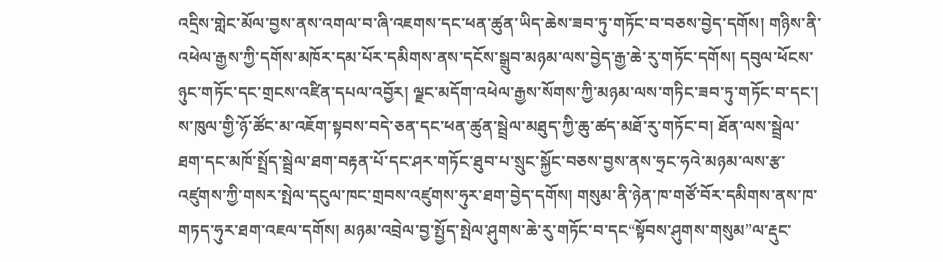འདྲིས་གླེང་མོལ་བྱས་ནས་འགལ་བ་ཞི་འཇགས་དང་ཕན་ཚུན་ཡིད་ཆེས་ཟབ་ཏུ་གཏོང་བ་བཅས་བྱེད་དགོས། གཉིས་ནི་འཕེལ་རྒྱས་ཀྱི་དགོས་མཁོར་དམ་པོར་དམིགས་ནས་དངོས་སྒྲུབ་མཉམ་ལས་བྱེད་རྒྱ་ཆེ་རུ་གཏོང་དགོས། དབུལ་ཕོངས་ཉུང་གཏོང་དང་གྲངས་འཛིན་དཔལ་འབྱོར། ལྗང་མདོག་འཕེལ་རྒྱས་སོགས་ཀྱི་མཉམ་ལས་གཏིང་ཟབ་ཏུ་གཏོང་བ་དང་། ས་ཁུལ་གྱི་ཉོ་ཚོང་མ་འཇོག་སྟབས་བདེ་ཅན་དང་ཕན་ཚུན་སྦྲེལ་མཐུད་ཀྱི་ཆུ་ཚད་མཐོ་རུ་གཏོང་བ། ཐོན་ལས་སྦྲེལ་ཐག་དང་མཁོ་སྤྲོད་སྦྲེལ་ཐག་བརྟན་པོ་དང་ཤར་གཏོང་ཐུབ་པ་སྲུང་སྐྱོང་བཅས་བྱས་ནས་ཧྲང་ཧའེ་མཉམ་ལས་རྩ་འཛུགས་ཀྱི་གསར་སྤེལ་དངུལ་ཁང་གྲབས་འཛུགས་ཧུར་ཐག་བྱེད་དགོས། གསུམ་ནི་ཉེན་ཁ་གཙོ་བོར་དམིགས་ནས་ཁ་གཏད་ཧུར་ཐག་འཇལ་དགོས། མཉམ་འབྲེལ་བྱ་སྤྱོད་སྤེལ་ཤུགས་ཆེ་རུ་གཏོང་བ་དང“སྟོབས་ཤུགས་གསུམ”ལ་རྡུང་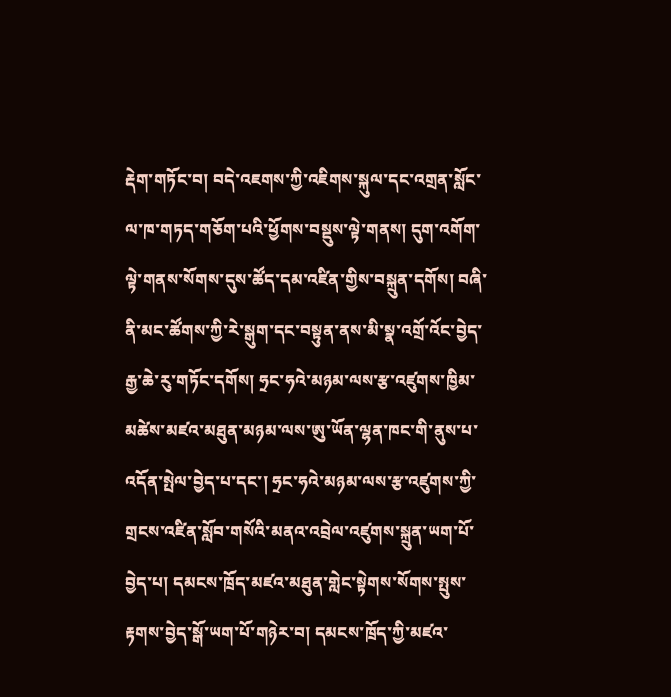རྡེག་གཏོང་བ། བདེ་འཇགས་ཀྱི་འཇིགས་སྐུལ་དང་འགྲན་སློང་ལ་ཁ་གཏད་གཅོག་པའི་ཕྱོགས་བསྡུས་ལྟེ་གནས། དུག་འགོག་ལྟེ་གནས་སོགས་དུས་ཚོད་དམ་འཛིན་གྱིས་བསྐྲུན་དགོས། བཞི་ནི་མང་ཚོགས་ཀྱི་རེ་སྒུག་དང་བསྟུན་ནས་མི་སྣ་འགྲོ་འོང་བྱེད་རྒྱ་ཆེ་རུ་གཏོང་དགོས། ཧྲང་ཧའེ་མཉམ་ལས་རྩ་འཛུགས་ཁྱིམ་མཚེས་མཛའ་མཐུན་མཉམ་ལས་ཨུ་ཡོན་ལྷན་ཁང་གི་ནུས་པ་འདོན་སྤེལ་བྱེད་པ་དང་། ཧྲང་ཧའེ་མཉམ་ལས་རྩ་འཛུགས་ཀྱི་གྲངས་འཛིན་སློབ་གསོའི་མནའ་འབྲེལ་འཛུགས་སྐྲུན་ཡག་པོ་བྱེད་པ། དམངས་ཁྲོད་མཛའ་མཐུན་གླེང་སྟེགས་སོགས་སྤུས་རྟགས་བྱེད་སྒོ་ཡག་པོ་གཉེར་བ། དམངས་ཁྲོད་ཀྱི་མཛའ་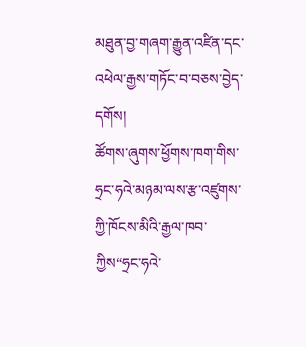མཐུན་བྱ་གཞག་རྒྱུན་འཛིན་དང་འཕེལ་རྒྱས་གཏོང་བ་བཅས་བྱེད་དགོས།
ཚོགས་ཞུགས་ཕྱོགས་ཁག་གིས་ཧྲང་ཧའེ་མཉམ་ལས་རྩ་འཛུགས་ཀྱི་ཁོངས་མིའི་རྒྱལ་ཁབ་ཀྱིས“ཧྲང་ཧའེ་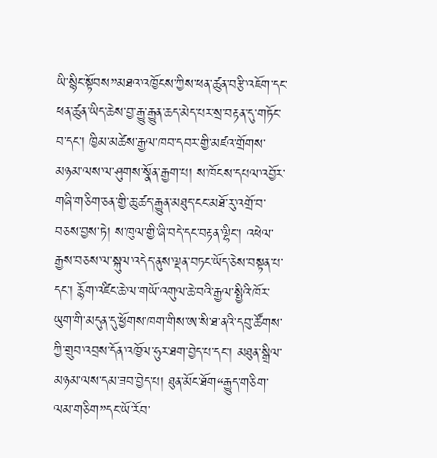ཡི་སྙིང་སྟོབས”མཐའ་འཁྱོངས་ཀྱིས་ཕན་ཚུན་བརྩི་འཇོག་དང་ཕན་ཚུན་ཡིད་ཆེས་བྱ་རྒྱུ་རྒྱུན་ཆད་མེད་པར་སྲ་བརྟན་དུ་གཏོང་བ་དང་། ཁྱིམ་མཚེས་རྒྱལ་ཁབ་དབར་གྱི་མཛའ་གྲོགས་མཉམ་ལས་ལ་ཤུགས་སྣོན་རྒྱག་པ། ས་ཁོངས་དཔལ་འབྱོར་གཞི་གཅིག་ཅན་གྱི་ཆུ་ཚད་རྒྱུན་མཐུད་ངང་མཐོ་རུ་འགྲོ་བ་བཅས་བྱས་ཏེ། ས་ཁུལ་གྱི་ཞི་བདེ་དང་བརྟན་ལྷིང་། འཕེལ་རྒྱས་བཅས་ལ་སྐུལ་འདེད་ནུས་ལྡན་བཏང་ཡོད་ཅེས་བསྟན་པ་དང་། རྙོག་འཛིང་ཆེ་ལ་གཡོ་འགུལ་ཆེ་བའི་རྒྱལ་སྤྱིའི་ཁོར་ཡུག་གི་མདུན་དུ་ཕྱོགས་ཁག་གིས་ཨ་སི་ཐ་ནའི་དབུ་ཚོགས་ཀྱི་གྲུབ་འབྲས་དོན་འཁྱོལ་ཧུར་ཐག་བྱེད་པ་དང་། མཐུན་སྒྲིལ་མཉམ་ལས་དམ་ཟབ་བྱེད་པ། ཐུན་མོང་ཐོག“རྒྱུད་གཅིག་ལམ་གཅིག”དང་ཡོ་རོབ་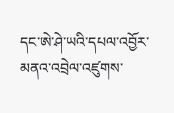དང་ཨེ་ཤེ་ཡའི་དཔལ་འབྱོར་མནའ་འབྲེལ་འཛུགས་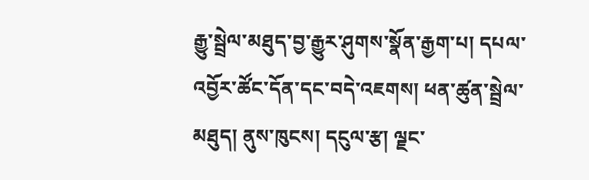རྒྱུ་སྦྲེལ་མཐུད་བྱ་རྒྱུར་ཤུགས་སྣོན་རྒྱག་པ། དཔལ་འབྱོར་ཚོང་དོན་དང་བདེ་འཇགས། ཕན་ཚུན་སྦྲེལ་མཐུད། ནུས་ཁུངས། དངུལ་རྩ། ལྗང་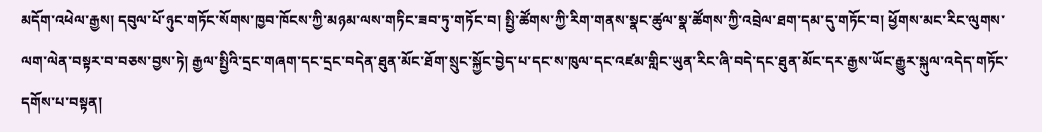མདོག་འཕེལ་རྒྱས། དབུལ་པོ་ཉུང་གཏོང་སོགས་ཁྱབ་ཁོངས་ཀྱི་མཉམ་ལས་གཏིང་ཟབ་ཏུ་གཏོང་བ། སྤྱི་ཚོགས་ཀྱི་རིག་གནས་སྣང་ཚུལ་སྣ་ཚོགས་ཀྱི་འབྲེལ་ཐག་དམ་དུ་གཏོང་བ། ཕྱོགས་མང་རིང་ལུགས་ལག་ལེན་བསྟར་བ་བཅས་བྱས་ཏེ། རྒྱལ་སྤྱིའི་དྲང་གཞག་དང་དྲང་བདེན་ཐུན་མོང་ཐོག་སྲུང་སྐྱོང་བྱེད་པ་དང་ས་ཁུལ་དང་འཛམ་གླིང་ཡུན་རིང་ཞི་བདེ་དང་ཐུན་མོང་དར་རྒྱས་ཡོང་རྒྱུར་སྐུལ་འདེད་གཏོང་དགོས་པ་བསྟན།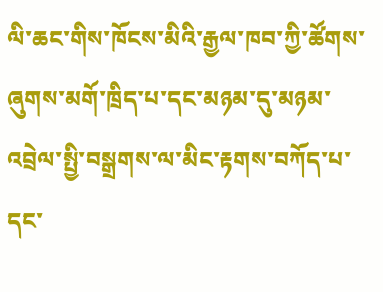ལི་ཆང་གིས་ཁོངས་མིའི་རྒྱལ་ཁབ་ཀྱི་ཚོགས་ཞུགས་མགོ་ཁྲིད་པ་དང་མཉམ་དུ་མཉམ་འབྲེལ་སྤྱི་བསྒྲགས་ལ་མིང་རྟགས་བཀོད་པ་དང་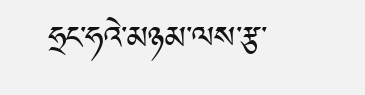ཧྲང་ཧའེ་མཉམ་ལས་རྩ་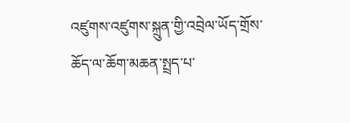འཛུགས་འཛུགས་སྐྲུན་གྱི་འབྲེལ་ཡོད་གྲོས་ཆོད་ལ་ཆོག་མཆན་སྤྲད་པ་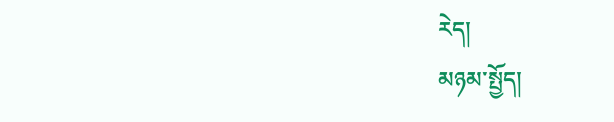རེད།
མཉམ་སྤྱོད།